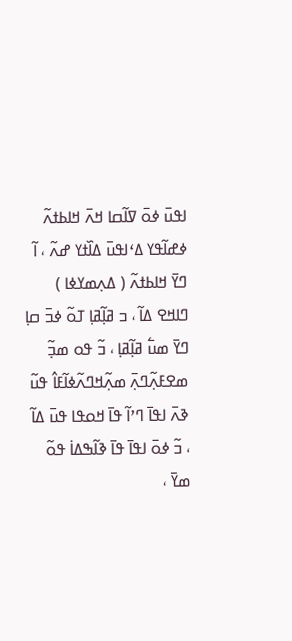ߊߟߎ߫ ߦߋ߫ ߜߊ߬ߛߊ ߞߍ߫ ߞߊߕߙߍ߬ ߦߝߊ߬ߟߌ ߡߵߊߟߎ߫ ߡߊ߰ߙߌ ߝߍ߬ ، ߊ߬ ߣߌ߫ ߞߊߕߙߍ߬ ( ߡߍ߲ߘߌߦߊ ) ߣߊߞߐ ߡߊ߬ ، ߏ ߥߊ߲߬ߥߊ߲ ߠߋ߬ ߦߏ߫ ߛߊ߲ ߣߌ߫ ߘߎ߱ ߥߊ߲߬ߥߊ߲ ، ߏ߬ ߟߋ ߘߏ߲߬ ߘߐߓߍ߲߬ߣߍ߲߫ ߘߍ߲߬ߞߣߍ߬ߦߊ߬ߓߊ߮ ߟߎ߬ ߢߍ߫ ߊߟߊ߫ ߣߴߊ߬ ߟߊ߫ ߞߋߟߊ ߟߎ߫ ߡߊ߬ ، ߏ߬ ߦߋ߫ ߊߟߊ߫ ߟߊ߫ ߢߊ߬ߒߡߊ߭ ߟߋ߬ ߘߌ߫ ،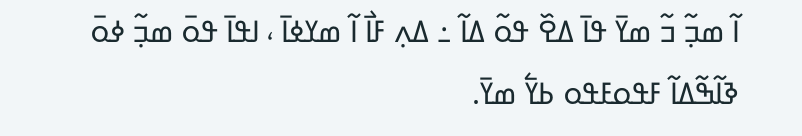ߊ߬ ߘߏ߲߬ ߏ߬ ߘߌ߫ ߟߊ߫ ߡߐ߰ ߟߋ߬ ߡߊ߬ ߸ ߡߍ߲ ߓߊ߯ ߊ߬ ߘߌߦߊ߫ ، ߊߟߊ߫ ߟߋ߫ ߘߏ߲߬ ߦߋ߫ ߢߊ߬ߒ߬ߡߊ߬ ߓߟߋߓߟߋ ߕߌ߱ ߘߌ߫.